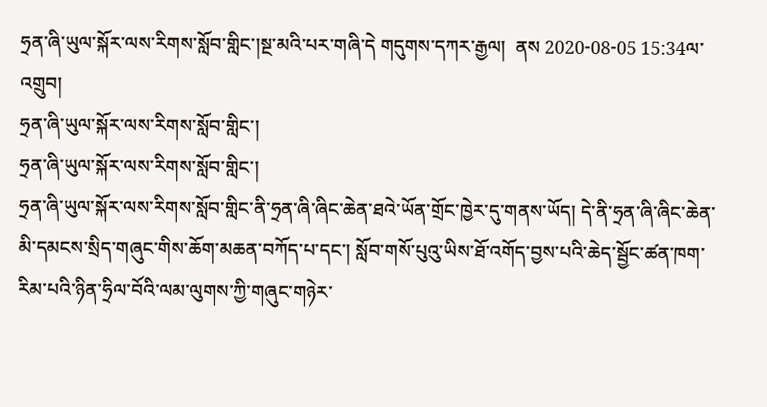ཧྲན་ཞི་ཡུལ་སྐོར་ལས་རིགས་སློབ་གླིང་།སྔ་མའི་པར་གཞི་དེ གདུགས་དཀར་རྒྱལ།  ནས 2020-08-05 15:34ལ་འགྲུབ།
ཧྲན་ཞི་ཡུལ་སྐོར་ལས་རིགས་སློབ་གླིང་།
ཧྲན་ཞི་ཡུལ་སྐོར་ལས་རིགས་སློབ་གླིང་།
ཧྲན་ཞི་ཡུལ་སྐོར་ལས་རིགས་སློབ་གླིང་ནི་ཧྲན་ཞི་ཞིང་ཆེན་ཐའེ་ཡོན་གྲོང་ཁྱེར་དུ་གནས་ཡོད། དེ་ནི་ཧྲན་ཞི་ཞིང་ཆེན་མི་དམངས་སྲིད་གཞུང་གིས་ཆོག་མཆན་བཀོད་པ་དང་། སློབ་གསོ་པུའུ་ཡིས་ཐོ་འགོད་བྱས་པའི་ཆེད་སྦྱོང་ཚན་ཁག་རིམ་པའི་ཉིན་ཧྲིལ་བོའི་ལམ་ལུགས་ཀྱི་གཞུང་གཉེར་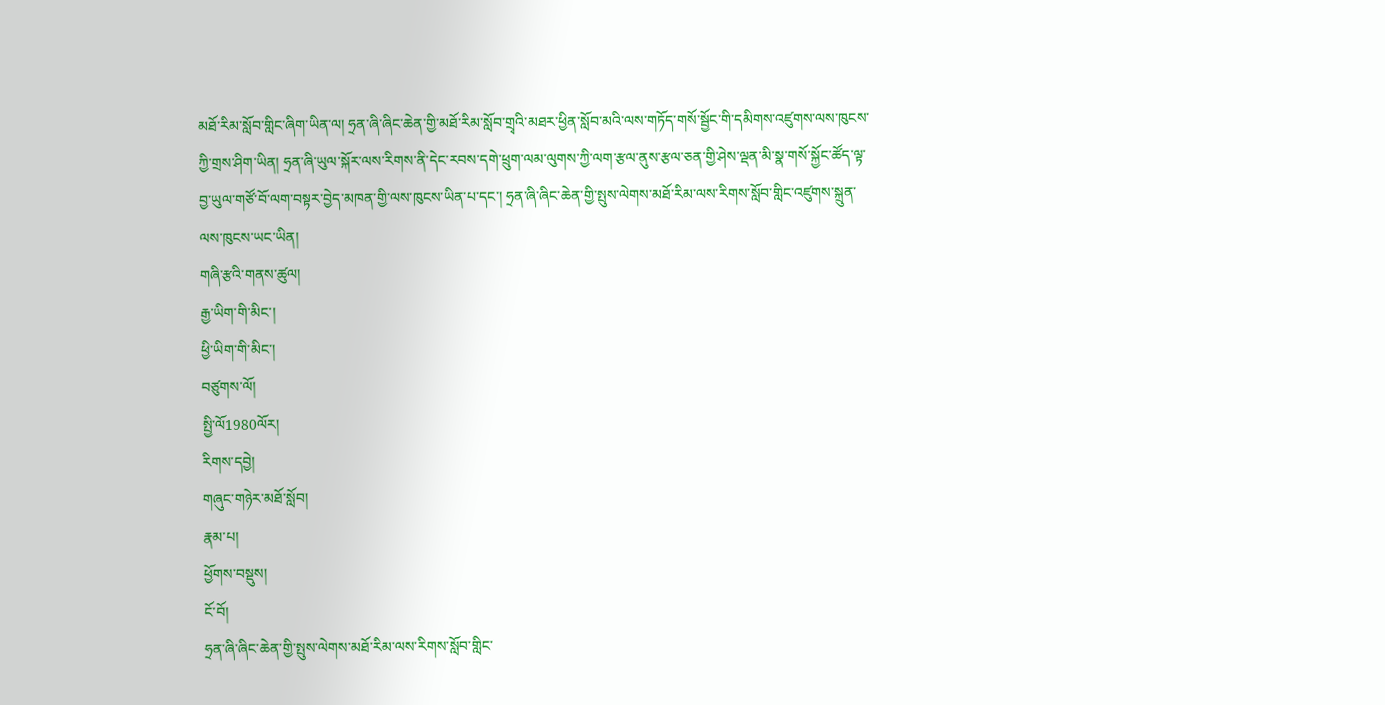མཐོ་རིམ་སློབ་གླིང་ཞིག་ཡིན་ལ། ཧྲན་ཞི་ཞིང་ཆེན་གྱི་མཐོ་རིམ་སློབ་གྲྭའི་མཐར་ཕྱིན་སློབ་མའི་ལས་གཏོད་གསོ་སྦྱོང་གི་དམིགས་འཛུགས་ལས་ཁུངས་ཀྱི་གྲས་ཤིག་ཡིན། ཧྲན་ཞི་ཡུལ་སྐོར་ལས་རིགས་ནི་དེང་རབས་དགེ་ཕྲུག་ལམ་ལུགས་ཀྱི་ལག་རྩལ་ནུས་རྩལ་ཅན་གྱི་ཤེས་ལྡན་མི་སྣ་གསོ་སྐྱོང་ཚོད་ལྟ་བྱ་ཡུལ་གཙོ་བོ་ལག་བསྟར་བྱེད་མཁན་གྱི་ལས་ཁུངས་ཡིན་པ་དང་། ཧྲན་ཞི་ཞིང་ཆེན་གྱི་སྤུས་ལེགས་མཐོ་རིམ་ལས་རིགས་སློབ་གླིང་འཛུགས་སྐྲུན་ལས་ཁུངས་ཡང་ཡིན།
གཞི་རྩའི་གནས་ཚུལ།
རྒྱ་ཡིག་གི་མིང་།
ཕྱི་ཡིག་གི་མིང་།
བཙུགས་ལོ།
སྤྱི་ལོ1980ལོར།
རིགས་དབྱེ།
གཞུང་གཉེར་མཐོ་སློབ།
རྣམ་པ།
ཕྱོགས་བསྡུས།
ངོ་བོ།
ཧྲན་ཞི་ཞིང་ཆེན་གྱི་སྤུས་ལེགས་མཐོ་རིམ་ལས་རིགས་སློབ་གླིང་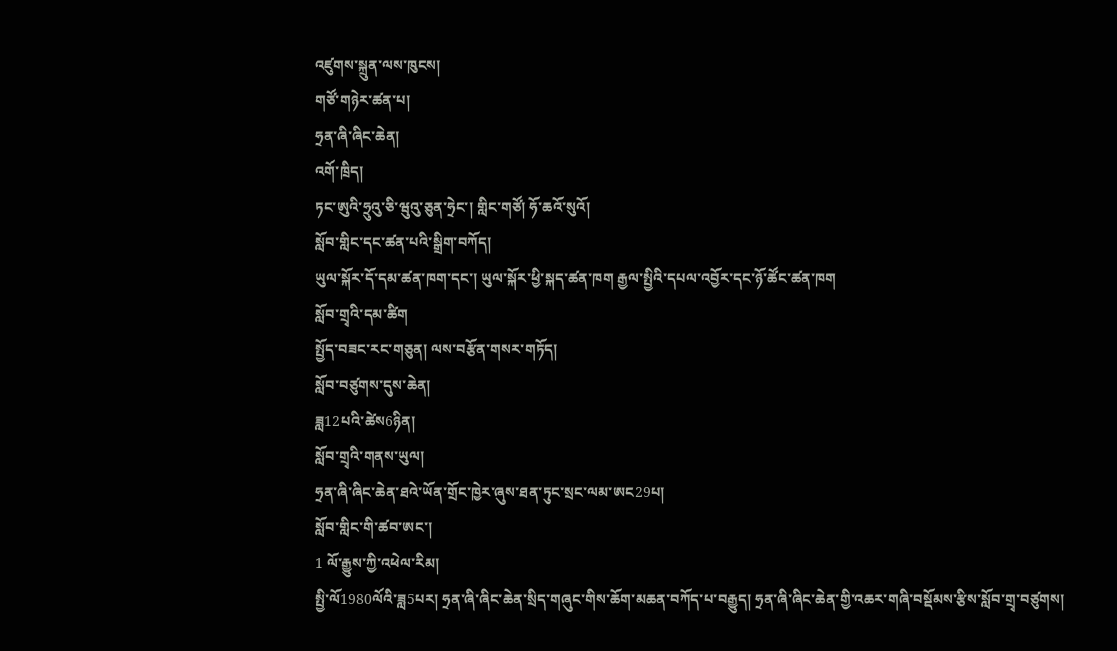འཛུགས་སྐྲུན་ལས་ཁུངས།
གཙོ་གཉེར་ཚན་པ།
ཧྲན་ཞི་ཞིང་ཆེན།
འགོ་ཁྲིད།
ཏང་ཨུའི་ཧྲུའུ་ཅི་ཝུའུ་ཅུན་ཧྲེང་། གླིང་གཙོ། ཧོ་ཆའོ་སུའོ།
སློབ་གླིང་དང་ཚན་པའི་སྒྲིག་བཀོད།
ཡུལ་སྐོར་དོ་དམ་ཚན་ཁག་དང་། ཡུལ་སྐོར་ཕྱི་སྐད་ཚན་ཁག རྒྱལ་སྤྱིའི་དཔལ་འབྱོར་དང་ཉོ་ཚོང་ཚན་ཁག
སློབ་གྲྭའི་དམ་ཚིག
སྤྱོད་བཟང་རང་གཅུན། ལས་བརྩོན་གསར་གཏོད།
སློབ་བཙུགས་དུས་ཆེན།
ཟླ12པའི་ཚེས6ཉིན།
སློབ་གྲྭའི་གནས་ཡུལ།
ཧྲན་ཞི་ཞིང་ཆེན་ཐའེ་ཡོན་གྲོང་ཁྱེར་ཞུས་ཐན་ཏུང་སྲང་ལམ་ཨང29པ།
སློབ་གླིང་གི་ཚབ་ཨང་།
1 ལོ་རྒྱུས་ཀྱི་འཕེལ་རིམ།
སྤྱི་ལོ1980ལོའི་ཟླ5པར། ཧྲན་ཞི་ཞིང་ཆེན་སྲིད་གཞུང་གིས་ཆོག་མཆན་བཀོད་པ་བརྒྱུད། ཧྲན་ཞི་ཞིང་ཆེན་གྱི་འཆར་གཞི་བསྡོམས་རྩིས་སློབ་གྲྭ་བཙུགས།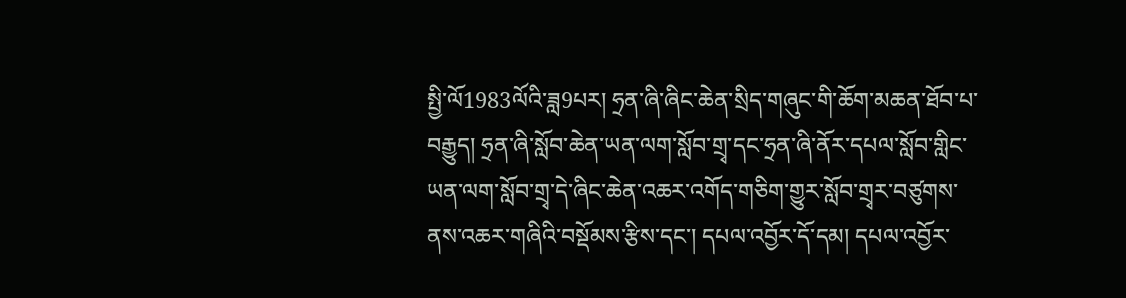སྤྱི་ལོ1983ལོའི་ཟླ9པར། ཧྲན་ཞི་ཞིང་ཆེན་སྲིད་གཞུང་གི་ཆོག་མཆན་ཐོབ་པ་བརྒྱུད། ཧྲན་ཞི་སློབ་ཆེན་ཡན་ལག་སློབ་གྲྭ་དང་ཧྲན་ཞི་ནོར་དཔལ་སློབ་གླིང་ཡན་ལག་སློབ་གྲྭ་དེ་ཞིང་ཆེན་འཆར་འགོད་གཅིག་གྱུར་སློབ་གྲྭར་བཙུགས་ནས་འཆར་གཞིའི་བསྡོམས་རྩིས་དང་། དཔལ་འབྱོར་དོ་དམ། དཔལ་འབྱོར་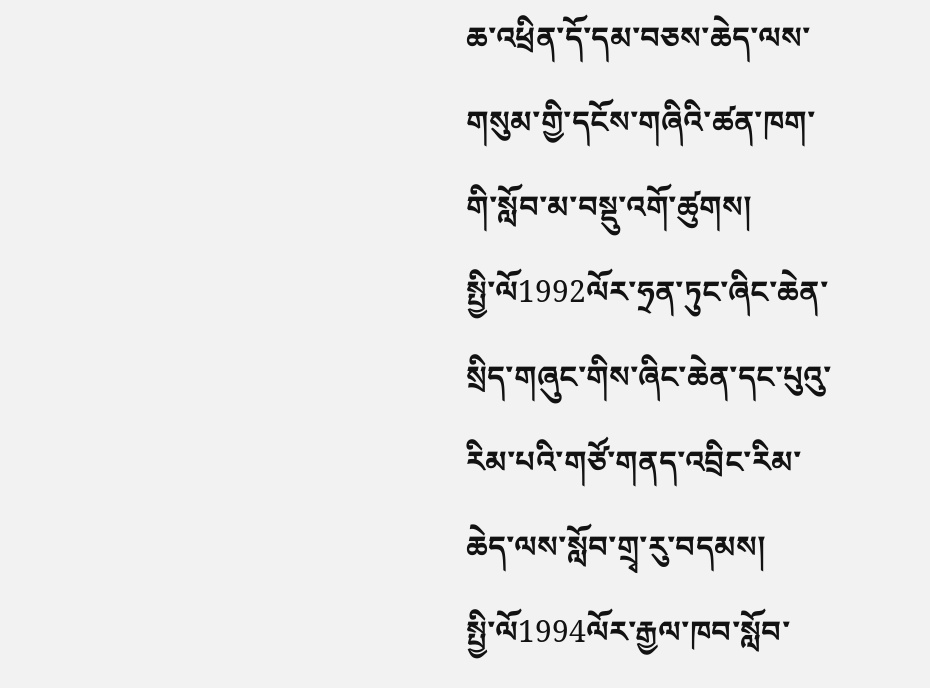ཆ་འཕྲིན་དོ་དམ་བཅས་ཆེད་ལས་གསུམ་གྱི་དངོས་གཞིའི་ཚན་ཁག་གི་སློབ་མ་བསྡུ་འགོ་ཚུགས།
སྤྱི་ལོ1992ལོར་ཧྲན་ཏུང་ཞིང་ཆེན་སྲིད་གཞུང་གིས་ཞིང་ཆེན་དང་པུའུ་རིམ་པའི་གཙོ་གནད་འབྲིང་རིམ་ཆེད་ལས་སློབ་གྲྭ་རུ་བདམས།
སྤྱི་ལོ1994ལོར་རྒྱལ་ཁབ་སློབ་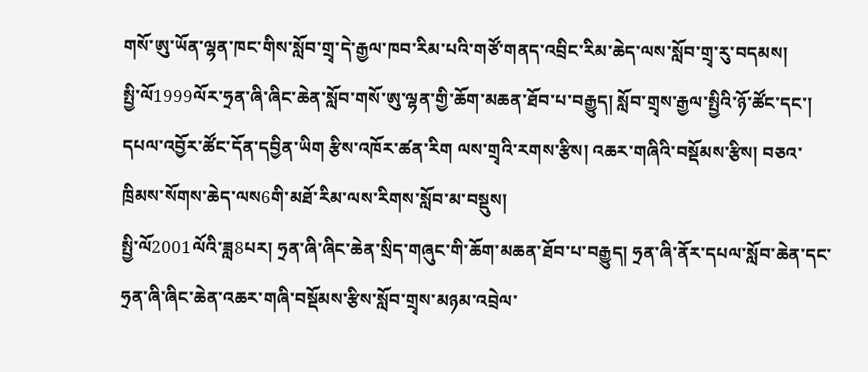གསོ་ཨུ་ཡོན་ལྷན་ཁང་གིས་སློབ་གྲྭ་དེ་རྒྱལ་ཁབ་རིམ་པའི་གཙོ་གནད་འབྲིང་རིམ་ཆེད་ལས་སློབ་གྲྭ་རུ་བདམས།
སྤྱི་ལོ1999ལོར་ཧྲན་ཞི་ཞིང་ཆེན་སློབ་གསོ་ཨུ་ལྷན་གྱི་ཆོག་མཆན་ཐོབ་པ་བརྒྱུད། སློབ་གྲྭས་རྒྱལ་སྤྱིའི་ཉོ་ཚོང་དང་། དཔལ་འབྱོར་ཚོང་དོན་དབྱིན་ཡིག རྩིས་འཁོར་ཚན་རིག ལས་གྲྭའི་རགས་རྩིས། འཆར་གཞིའི་བསྡོམས་རྩིས། བཅའ་ཁྲིམས་སོགས་ཆེད་ལས6གི་མཐོ་རིམ་ལས་རིགས་སློབ་མ་བསྡུས།
སྤྱི་ལོ2001ལོའི་ཟླ8པར། ཧྲན་ཞི་ཞིང་ཆེན་སྲིད་གཞུང་གི་ཆོག་མཆན་ཐོབ་པ་བརྒྱུད། ཧྲན་ཞི་ནོར་དཔལ་སློབ་ཆེན་དང་ཧྲན་ཞི་ཞིང་ཆེན་འཆར་གཞི་བསྡོམས་རྩིས་སློབ་གྲྭས་མཉམ་འབྲེལ་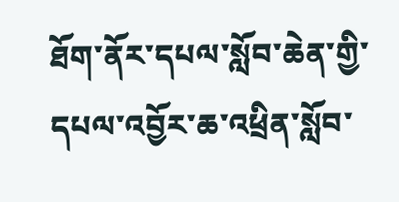ཐོག་ནོར་དཔལ་སློབ་ཆེན་གྱི་དཔལ་འབྱོར་ཆ་འཕྲིན་སློབ་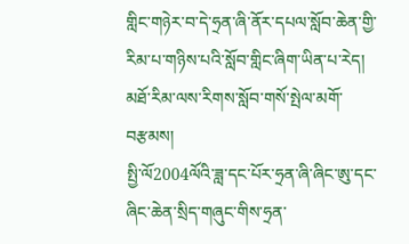གླིང་གཉེར་བ་དེ་ཧྲན་ཞི་ནོར་དཔལ་སློབ་ཆེན་གྱི་རིམ་པ་གཉིས་པའི་སློབ་གླིང་ཞིག་ཡིན་པ་རེད། མཐོ་རིམ་ལས་རིགས་སློབ་གསོ་སྤེལ་མགོ་བརྩམས།
སྤྱི་ལོ2004ལོའི་ཟླ་དང་པོར་ཧྲན་ཞི་ཞིང་ཨུ་དང་ཞིང་ཆེན་སྲིད་གཞུང་གིས་ཧྲན་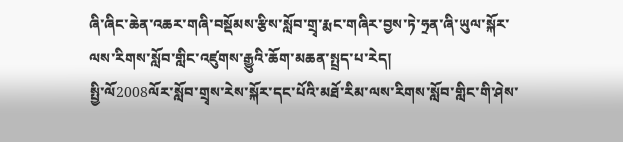ཞི་ཞིང་ཆེན་འཆར་གཞི་བསྡོམས་རྩིས་སློབ་གྲྭ་རྨང་གཞིར་བྱས་ཏེ་ཧྲན་ཞི་ཡུལ་སྐོར་ལས་རིགས་སློབ་གླིང་འཛུགས་རྒྱུའི་ཆོག་མཆན་སྤྲད་པ་རེད།
སྤྱི་ལོ2008ལོར་སློབ་གྲྭས་རེས་སྐོར་དང་པོའི་མཐོ་རིམ་ལས་རིགས་སློབ་གླིང་གི་ཤེས་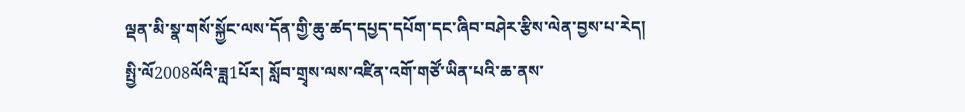ལྡན་མི་སྣ་གསོ་སྐྱོང་ལས་དོན་གྱི་ཆུ་ཚད་དཔྱད་དཔོག་དང་ཞིབ་བཤེར་རྩིས་ལེན་བྱས་པ་རེད།
སྤྱི་ལོ2008ལོའི་ཟླ1པོར། སློབ་གྲྭས་ལས་འཛིན་འགོ་གཙོ་ཡིན་པའི་ཆ་ནས་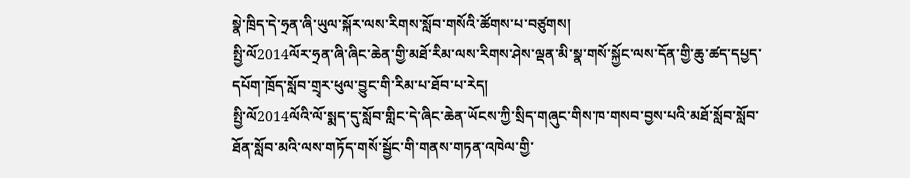སྣེ་ཁྲིད་དེ་ཧྲན་ཞི་ཡུལ་སྐོར་ལས་རིགས་སློབ་གསོའི་ཚོགས་པ་བཙུགས།
སྤྱི་ལོ2014ལོར་ཧྲན་ཞི་ཞིང་ཆེན་གྱི་མཐོ་རིམ་ལས་རིགས་ཤེས་ལྡན་མི་སྣ་གསོ་སྐྱོང་ལས་དོན་གྱི་ཆུ་ཚད་དཔྱད་དཔོག་ཁྲོད་སློབ་གྲྭར་ཕུལ་བྱུང་གི་རིམ་པ་ཐོབ་པ་རེད།
སྤྱི་ལོ2014ལོའི་ལོ་སྨད་དུ་སློབ་གླིང་དེ་ཞིང་ཆེན་ཡོངས་ཀྱི་སྲིད་གཞུང་གིས་ཁ་གསབ་བྱས་པའི་མཐོ་སློབ་སློབ་ཐོན་སློབ་མའི་ལས་གཏོད་གསོ་སྦྱོང་གི་གནས་གཏན་འཁེལ་གྱི་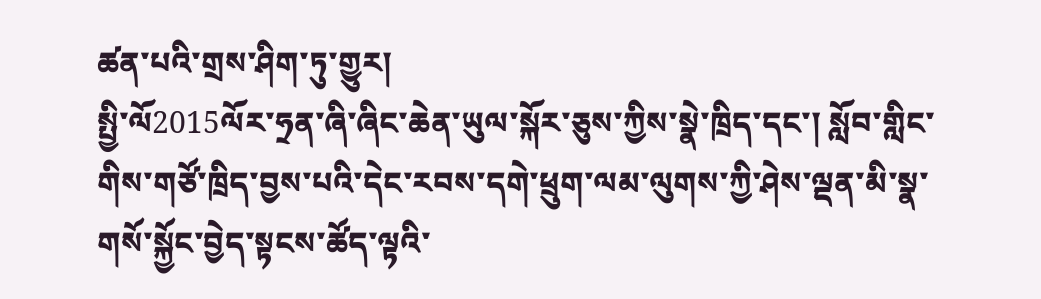ཚན་པའི་གྲས་ཤིག་ཏུ་གྱུར།
སྤྱི་ལོ2015ལོར་ཧྲན་ཞི་ཞིང་ཆེན་ཡུལ་སྐོར་ཅུས་ཀྱིས་སྣེ་ཁྲིད་དང་། སློབ་གླིང་གིས་གཙོ་ཁྲིད་བྱས་པའི་དེང་རབས་དགེ་ཕྲུག་ལམ་ལུགས་ཀྱི་ཤེས་ལྡན་མི་སྣ་གསོ་སྐྱོང་བྱེད་སྟངས་ཚོད་ལྟའི་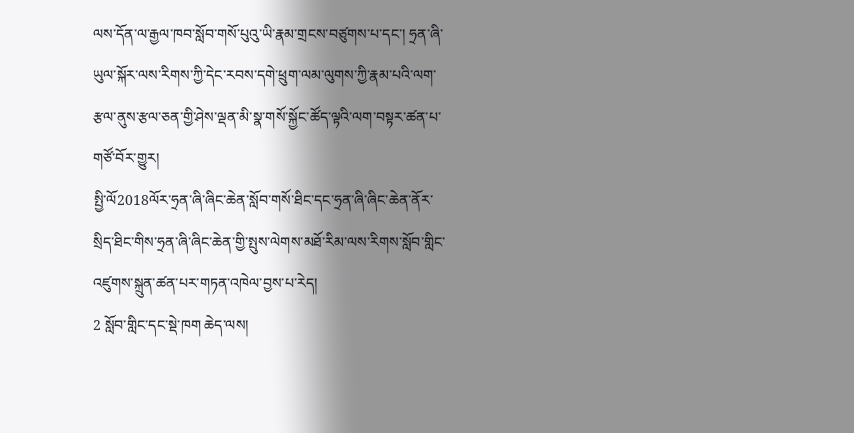ལས་དོན་ལ་རྒྱལ་ཁབ་སློབ་གསོ་པུའུ་ཡི་རྣམ་གྲངས་བཙུགས་པ་དང་། ཧྲན་ཞི་ཡུལ་སྐོར་ལས་རིགས་ཀྱི་དེང་རབས་དགེ་ཕྲུག་ལམ་ལུགས་ཀྱི་རྣམ་པའི་ལག་རྩལ་ནུས་རྩལ་ཅན་གྱི་ཤེས་ལྡན་མི་སྣ་གསོ་སྐྱོང་ཚོད་ལྟའི་ལག་བསྟར་ཚན་པ་གཙོ་བོར་གྱུར།
སྤྱི་ལོ2018ལོར་ཧྲན་ཞི་ཞིང་ཆེན་སློབ་གསོ་ཐིང་དང་ཧྲན་ཞི་ཞིང་ཆེན་ནོར་སྲིད་ཐིང་གིས་ཧྲན་ཞི་ཞིང་ཆེན་གྱི་སྤུས་ལེགས་མཐོ་རིམ་ལས་རིགས་སློབ་གླིང་འཛུགས་སྐྲུན་ཚན་པར་གཏན་འཁེལ་བྱས་པ་རེད།
2 སློབ་གླིང་དང་སྡེ་ཁག ཆེད་ལས།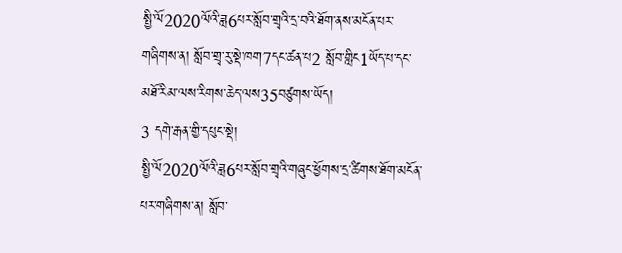སྤྱི་ལོ2020ལོའི་ཟླ6པར་སློབ་གྲྭའི་དྲ་བའི་ཐོག་ནས་མངོན་པར་གཞིགས་ན། སློབ་གྲྭ་རུ་སྡེ་ཁག7དང་ཚན་པ2 སློབ་གླིང1ཡོད་པ་དང་མཐོ་རིམ་ལས་རིགས་ཆེད་ལས35བཙུགས་ཡོད།
3 དགེ་རྒན་གྱི་དཔུང་སྡེ།
སྤྱི་ལོ2020ལོའི་ཟླ6པར་སློབ་གྲྭའི་གཞུང་ཕྱོགས་དྲ་ཚིགས་ཐོག་མངོན་པར་གཞིགས་ན། སློབ་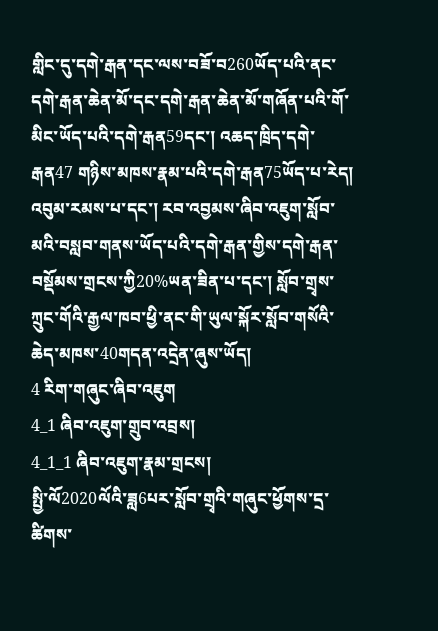གླིང་དུ་དགེ་རྒན་དང་ལས་བཟོ་བ260ཡོད་པའི་ནང་དགེ་རྒན་ཆེན་མོ་དང་དགེ་རྒན་ཆེན་མོ་གཞོན་པའི་གོ་མིང་ཡོད་པའི་དགེ་རྒན59དང་། འཆད་ཁྲིད་དགེ་རྒན47 གཉིས་མཁས་རྣམ་པའི་དགེ་རྒན75ཡོད་པ་རེད། འབུམ་རམས་པ་དང་། རབ་འབྱམས་ཞིབ་འཇུག་སློབ་མའི་བསླབ་གནས་ཡོད་པའི་དགེ་རྒན་གྱིས་དགེ་རྒན་བསྡོམས་གྲངས་ཀྱི20%ཡན་ཟིན་པ་དང་། སློབ་གྲྭས་ཀྲུང་གོའི་རྒྱལ་ཁབ་ཕྱི་ནང་གི་ཡུལ་སྐོར་སློབ་གསོའི་ཆེད་མཁས་40གདན་འདྲེན་ཞུས་ཡོད།
4 རིག་གཞུང་ཞིབ་འཇུག
4_1 ཞིབ་འཇུག་གྲུབ་འབྲས།
4_1_1 ཞིབ་འཇུག་རྣམ་གྲངས།
སྤྱི་ལོ2020ལོའི་ཟླ6པར་སློབ་གྲྭའི་གཞུང་ཕྱོགས་དྲ་ཚིགས་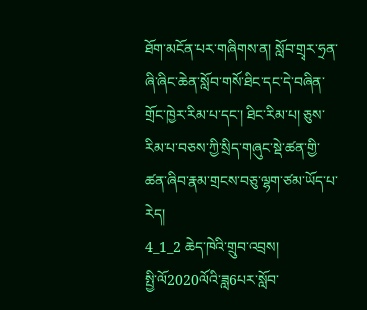ཐོག་མངོན་པར་གཞིགས་ན། སློབ་གྲྭར་ཧྲན་ཞི་ཞིང་ཆེན་སློབ་གསོ་ཐིང་དང་དེ་བཞིན་གྲོང་ཁྱེར་རིམ་པ་དང་། ཐིང་རིམ་པ། ཅུས་རིམ་པ་བཅས་ཀྱི་སྲིད་གཞུང་སྡེ་ཚན་གྱི་ཚན་ཞིབ་རྣམ་གྲངས་བཅུ་ལྷག་ཙམ་ཡོད་པ་རེད།
4_1_2 ཆེད་ཁེའི་གྲུབ་འབྲས།
སྤྱི་ལོ2020ལོའི་ཟླ6པར་སློབ་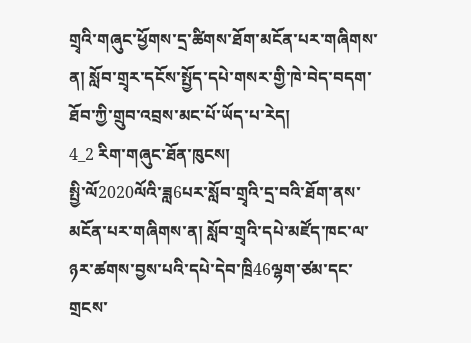གྲྭའི་གཞུང་ཕྱོགས་དྲ་ཚིགས་ཐོག་མངོན་པར་གཞིགས་ན། སློབ་གྲྭར་དངོས་སྤྱོད་དཔེ་གསར་གྱི་ཁེ་བེད་བདག་ཐོབ་ཀྱི་གྲུབ་འབྲས་མང་པོ་ཡོད་པ་རེད།
4_2 རིག་གཞུང་ཐོན་ཁུངས།
སྤྱི་ལོ2020ལོའི་ཟླ6པར་སློབ་གྲྭའི་དྲ་བའི་ཐོག་ནས་མངོན་པར་གཞིགས་ན། སློབ་གྲྭའི་དཔེ་མཛོད་ཁང་ལ་ཉར་ཚགས་བྱས་པའི་དཔེ་དེབ་ཁྲི46ལྷག་ཙམ་དང་གྲངས་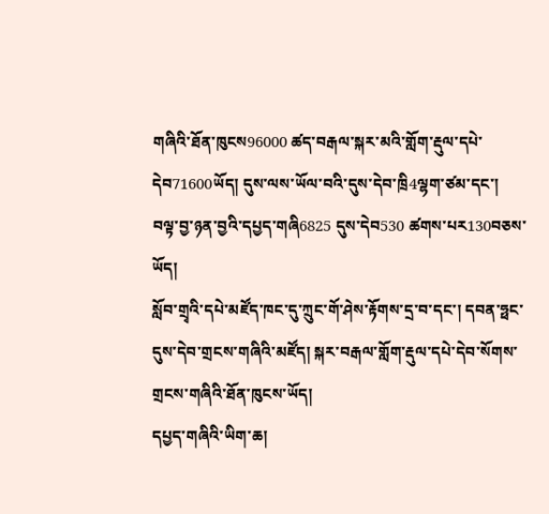གཞིའི་ཐོན་ཁུངས96000 ཚད་བརྒལ་སྐར་མའི་གློག་རྡུལ་དཔེ་དེབ71600ཡོད། དུས་ལས་ཡོལ་བའི་དུས་དེབ་ཁྲི4ལྷག་ཙམ་དང་། བལྟ་བྱ་ཉན་བྱའི་དཔྱད་གཞི6825 དུས་དེབ530 ཚགས་པར130བཅས་ཡོད།
སློབ་གྲྭའི་དཔེ་མཛོད་ཁང་དུ་ཀྲུང་གོ་ཤེས་རྟོགས་དྲ་བ་དང་། དབན་ཧྥང་དུས་དེབ་གྲངས་གཞིའི་མཛོད། སྐར་བརྒལ་གློག་རྡུལ་དཔེ་དེབ་སོགས་གྲངས་གཞིའི་ཐོན་ཁུངས་ཡོད།
དཔྱད་གཞིའི་ཡིག་ཆ།